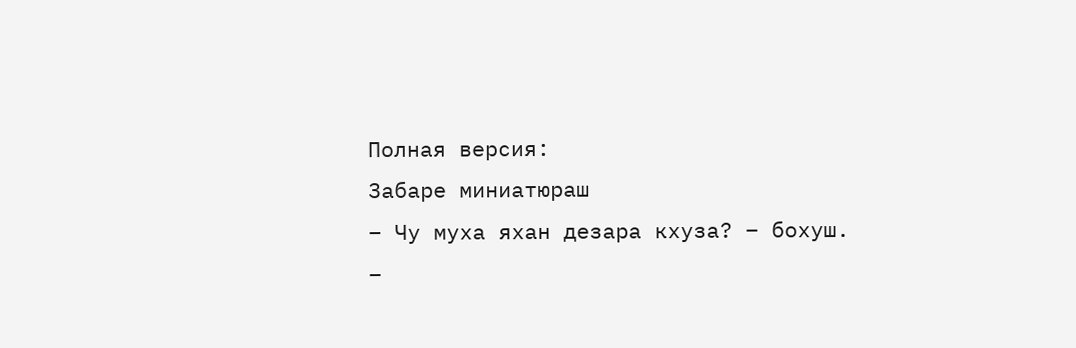Полная версия:
Забаре миниатюраш
– Чу муха яхан дезара кхуза? – бохуш.
–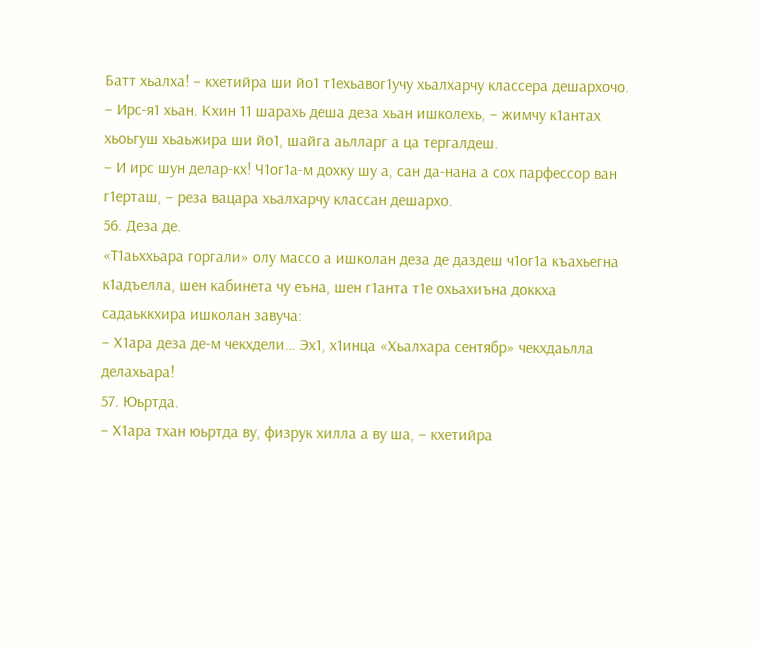Батт хьалха! – кхетийра ши йо1 т1ехьавог1учу хьалхарчу классера дешархочо.
– Ирс-я1 хьан. Кхин 11 шарахь деша деза хьан ишколехь, – жимчу к1антах хьоьгуш хьаьжира ши йо1, шайга аьлларг а ца тергалдеш.
– И ирс шун делар-кх! Ч1ог1а-м дохку шу а, сан да-нана а сох парфессор ван г1ерташ, – реза вацара хьалхарчу классан дешархо.
56. Деза де.
«Т1аьххьара горгали» олу массо а ишколан деза де даздеш ч1ог1а къахьегна к1адъелла, шен кабинета чу еъна, шен г1анта т1е охьахиъна доккха садаьккхира ишколан завуча:
– Х1ара деза де-м чекхдели… Эх1, х1инца «Хьалхара сентябр» чекхдаьлла делахьара!
57. Юьртда.
– Х1ара тхан юьртда ву, физрук хилла а ву ша, – кхетийра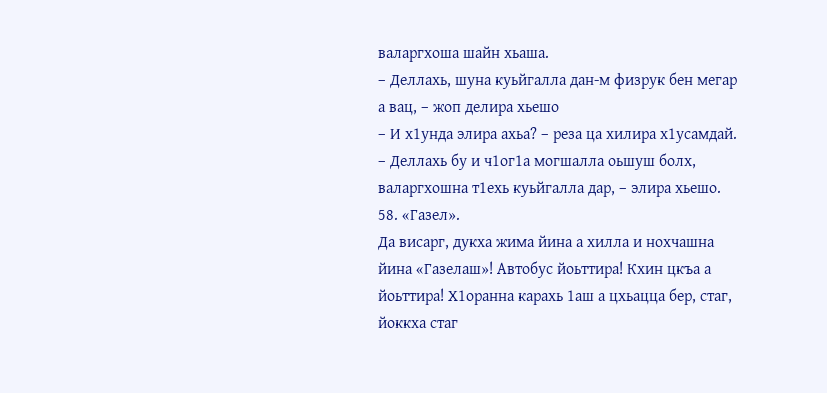валаргхоша шайн хьаша.
– Деллахь, шуна куьйгалла дан-м физрук бен мегар а вац, – жоп делира хьешо
– И х1унда элира ахьа? – реза ца хилира х1усамдай.
– Деллахь бу и ч1ог1а могшалла оьшуш болх, валаргхошна т1ехь куьйгалла дар, – элира хьешо.
58. «Газел».
Да висарг, дукха жима йина а хилла и нохчашна йина «Газелаш»! Автобус йоьттира! Кхин цкъа а йоьттира! Х1оранна карахь 1аш а цхьацца бер, стаг, йоккха стаг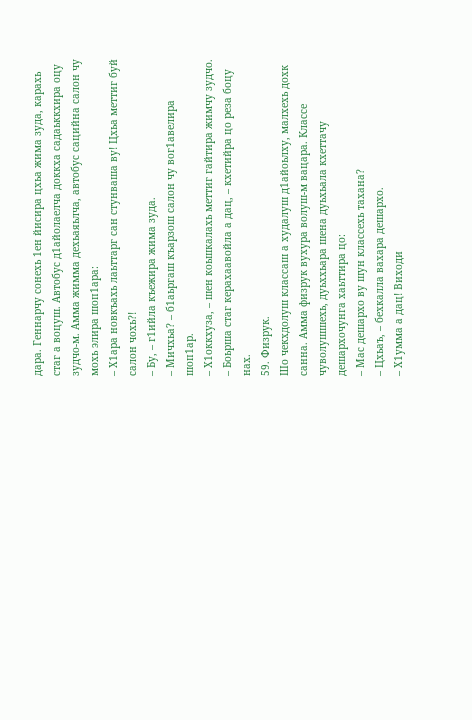дара. Геннарчу сонехь 1ен йисира цхьа жима зуда, карахь стаг а воцуш. Автобус д1айолаелча доккха садаьккхира оцу зудчо-м. Амма жимма дехьаяьлча, автобус сацийна салон чу мохь элира шоп1ара:
– Х1ара новкъахь лаьттарг сан стунваша ву! Цхьа меттиг буй салон чохь?!
– Бу, – г1ийла къежира жима зуда.
– Мичхьа? – б1аьргаш къарзош салон чу вог1авелира шоп1ар.
– Х1оккхуза, – шен коьшкалахь меттиг гайтира жимчу зудчо. – Боьрша стаг керахаавойла а дац, – кхетийра цо реза боцу нах.
59. Физрук.
Шо чекхдолуш классаш а худалуш д1айоьлху, малхехь дохк санна. Амма физрук вухура волуш-м вацара. Классе чуволушшехь, дуьххьара шена дуьхьала кхеттачу дешархочунга хаьттира цо:
– Мас дешархо ву шун классехь тахана?
– Цхьаъ, – бехкалла вахара дешархо.
– Х1умма а дац! Виходи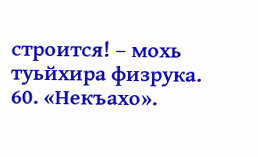строится! – мохь туьйхира физрука.
60. «Некъахо».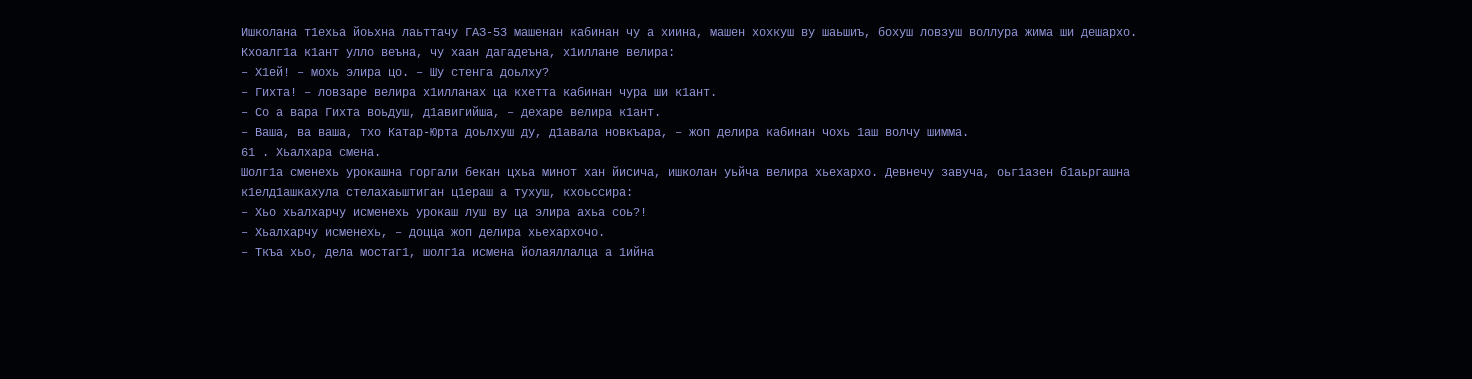Ишколана т1ехьа йоьхна лаьттачу ГАЗ-53 машенан кабинан чу а хиина, машен хохкуш ву шаьшиъ, бохуш ловзуш воллура жима ши дешархо. Кхоалг1а к1ант улло веъна, чу хаан дагадеъна, х1иллане велира:
– Х1ей! – мохь элира цо. – Шу стенга доьлху?
– Гихта! – ловзаре велира х1илланах ца кхетта кабинан чура ши к1ант.
– Со а вара Гихта воьдуш, д1авигийша, – дехаре велира к1ант.
– Ваша, ва ваша, тхо Катар-Юрта доьлхуш ду, д1авала новкъара, – жоп делира кабинан чохь 1аш волчу шимма.
61 . Хьалхара смена.
Шолг1а сменехь урокашна горгали бекан цхьа минот хан йисича, ишколан уьйча велира хьехархо. Девнечу завуча, оьг1азен б1аьргашна к1елд1ашкахула стелахаьштиган ц1ераш а тухуш, кхоьссира:
– Хьо хьалхарчу исменехь урокаш луш ву ца элира ахьа соь?!
– Хьалхарчу исменехь, – доцца жоп делира хьехархочо.
– Ткъа хьо, дела мостаг1, шолг1а исмена йолаяллалца а 1ийна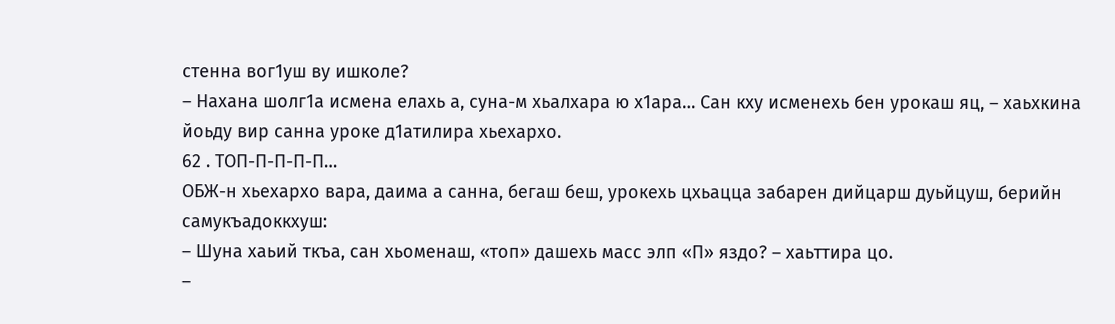стенна вог1уш ву ишколе?
– Нахана шолг1а исмена елахь а, суна-м хьалхара ю х1ара… Сан кху исменехь бен урокаш яц, – хаьхкина йоьду вир санна уроке д1атилира хьехархо.
62 . ТОП-П-П-П-П…
ОБЖ-н хьехархо вара, даима а санна, бегаш беш, урокехь цхьацца забарен дийцарш дуьйцуш, берийн самукъадоккхуш:
– Шуна хаьий ткъа, сан хьоменаш, «топ» дашехь масс элп «П» яздо? – хаьттира цо.
–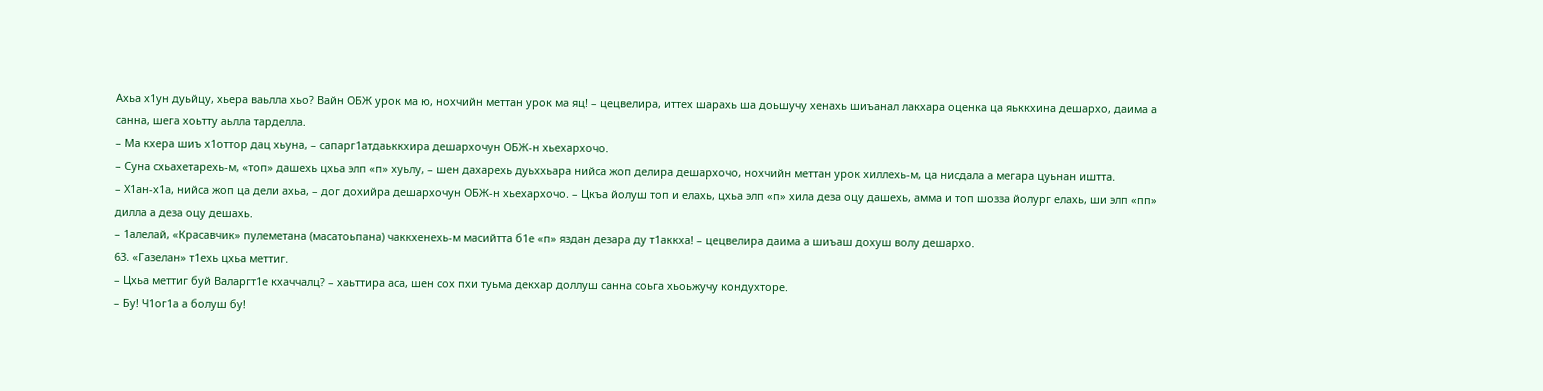Ахьа х1ун дуьйцу, хьера ваьлла хьо? Вайн ОБЖ урок ма ю, нохчийн меттан урок ма яц! – цецвелира, иттех шарахь ша доьшучу хенахь шиъанал лакхара оценка ца яьккхина дешархо, даима а санна, шега хоьтту аьлла тарделла.
– Ма кхера шиъ х1оттор дац хьуна, – сапарг1атдаьккхира дешархочун ОБЖ-н хьехархочо.
– Суна схьахетарехь-м, «топ» дашехь цхьа элп «п» хуьлу, – шен дахарехь дуьххьара нийса жоп делира дешархочо, нохчийн меттан урок хиллехь-м, ца нисдала а мегара цуьнан иштта.
– Х1ан-х1а, нийса жоп ца дели ахьа, – дог дохийра дешархочун ОБЖ-н хьехархочо. – Цкъа йолуш топ и елахь, цхьа элп «п» хила деза оцу дашехь, амма и топ шозза йолург елахь, ши элп «пп» дилла а деза оцу дешахь.
– 1алелай, «Красавчик» пулеметана (масатоьпана) чаккхенехь-м масийтта б1е «п» яздан дезара ду т1аккха! – цецвелира даима а шиъаш дохуш волу дешархо.
63. «Газелан» т1ехь цхьа меттиг.
– Цхьа меттиг буй Валаргт1е кхаччалц? – хаьттира аса, шен сох пхи туьма декхар доллуш санна соьга хьоьжучу кондухторе.
– Бу! Ч1ог1а а болуш бу!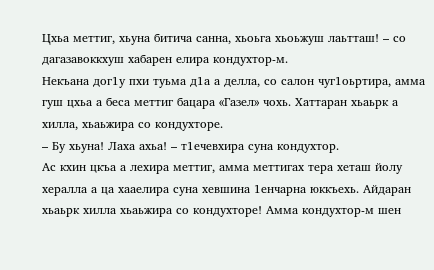Цхьа меттиг, хьуна битича санна, хьоьга хьоьжуш лаьтташ! – со дагазавоккхуш хабарен елира кондухтор-м.
Некъана дог1у пхи туьма д1а а делла, со салон чуг1оьртира, амма гуш цхьа а беса меттиг бацара «Газел» чохь. Хаттаран хьаьрк а хилла, хьаьжира со кондухторе.
– Бу хьуна! Лаха ахьа! – т1ечевхира суна кондухтор.
Ас кхин цкъа а лехира меттиг, амма меттигах тера хеташ йолу хералла а ца хааелира суна хевшина 1енчарна юккъехь. Айдаран хьаьрк хилла хьаьжира со кондухторе! Амма кондухтор-м шен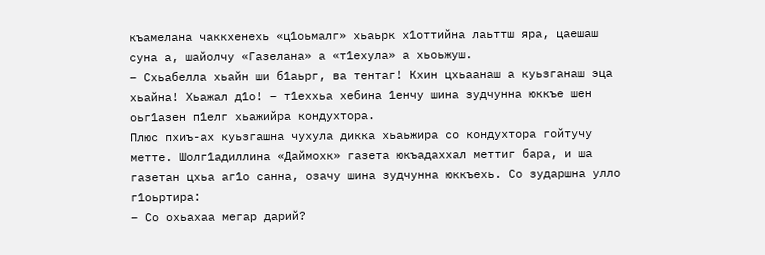къамелана чаккхенехь «ц1оьмалг» хьаьрк х1оттийна лаьттш яра, цаешаш суна а, шайолчу «Газелана» а «т1ехула» а хьоьжуш.
– Схьабелла хьайн ши б1аьрг, ва тентаг! Кхин цхьаанаш а куьзганаш эца хьайна! Хьажал д1о! – т1еххьа хебина 1енчу шина зудчунна юккъе шен оьг1азен п1елг хьажийра кондухтора.
Плюс пхиъ-ах куьзгашна чухула дикка хьаьжира со кондухтора гойтучу метте. Шолг1адиллина «Даймохк» газета юкъадаххал меттиг бара, и ша газетан цхьа аг1о санна, озачу шина зудчунна юккъехь. Со зударшна улло г1оьртира:
– Со охьахаа мегар дарий?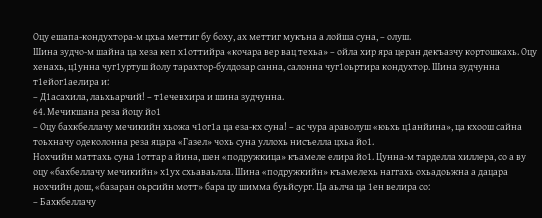Оцу ешапа-кондухтора-м цхьа меттиг бу боху, ах меттиг мукъна а лойша суна, – олуш.
Шина зудчо-м шайна ца хеза кеп х1оттийра «кочара вер вац техьа» – ойла хир яра церан декъазчу кортошкахь. Оцу хенахь, ц1унна чуг1уртуш йолу тарахтор-булдозар санна, салонна чуг1оьртира кондухтор. Шина зудчунна т1ейог1аелира и:
– Д1асахила, лаьхьарчий! – т1ечевхира и шина зудчунна.
64. Мечикшана реза йоцу йо1
– Оцу бахкбеллачу мечикийн хьожа ч1ог1а ца еза-кх суна! – ас чура араволуш «юьхь ц1анйина», ца кхоош сайна тоьхначу одеколонна реза яцара «Газел» чохь суна уллохь нисъелла цхьа йо1.
Нохчийн маттахь суна 1оттар а йина, шен «подружкица» къамеле елира йо1. Цунна-м тарделла хиллера, со а ву оцу «бахбеллачу мечикийн» х1ух схьаваьлла. Шина «подружкийн» къамелехь наггахь охьадоьжна а дацара нохчийн дош, «базаран оьрсийн мотт» бара цу шимма буьйсург. Ца аьлча ца 1ен велира со:
– Бахкбеллачу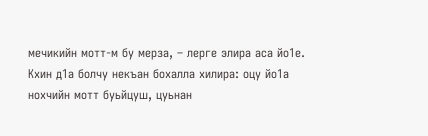мечикийн мотт-м бу мерза, – лерге элира аса йо1е.
Кхин д1а болчу некъан бохалла хилира: оцу йо1а нохчийн мотт буьйцуш, цуьнан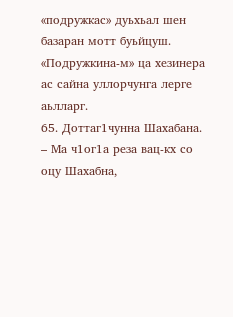«подружкас» дуьхьал шен базаран мотт буьйцуш.
«Подружкина-м» ца хезинера ас сайна уллорчунга лерге аьлларг.
65. Доттаг1чунна Шахабана.
– Ма ч1ог1а реза вац-кх со оцу Шахабна,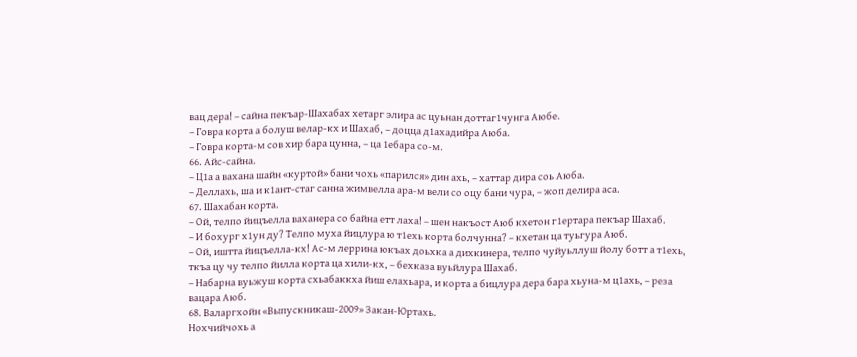вац дера! – сайна пекъар-Шахабах хетарг элира ас цуьнан доттаг1чунга Аюбе.
– Говра корта а болуш велар-кх и Шахаб, – доцца д1ахадийра Аюба.
– Говра корта-м сов хир бара цунна, – ца 1ебара со-м.
66. Айс-сайна.
– Ц1а а вахана шайн «куртой» бани чохь «парился» дин ахь, – хаттар дира соь Аюба.
– Деллахь, ша и к1ант-стаг санна жимвелла ара-м вели со оцу бани чура, – жоп делира аса.
67. Шахабан корта.
– Ой, телпо йицъелла ваханера со байна етт лаха! – шен накъост Аюб кхетон г1ертара пекъар Шахаб.
– И бохург х1ун ду? Телпо муха йицлура ю т1ехь корта болчунна? – кхетан ца туьгура Аюб.
– Ой, иштта йицъелла-кх! Ас-м леррина юкъах доьхка а дихкинера, телпо чуйуьллуш йолу ботт а т1ехь, ткъа цу чу телпо йилла корта ца хили-кх, – бехказа вуьйлура Шахаб.
– Набарна вуьжуш корта схьабаккха йиш елахьара, и корта а бицлура дера бара хьуна-м ц1ахь, – реза вацара Аюб.
68. Валаргхойн «Выпускникаш-2009» Закан-Юртахь.
Нохчийчохь а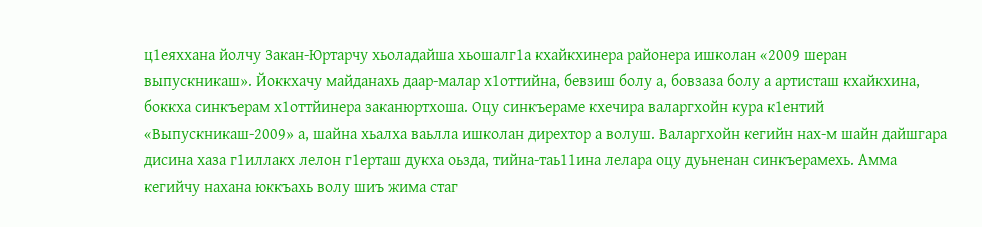ц1еяххана йолчу Закан-Юртарчу хьоладайша хьошалг1а кхайкхинера районера ишколан «2009 шеран выпускникаш». Йоккхачу майданахь даар-малар х1оттийна, бевзиш болу а, бовзаза болу а артисташ кхайкхина, боккха синкъерам х1оттйинера заканюртхоша. Оцу синкъераме кхечира валаргхойн кура к1ентий «Выпускникаш-2009» а, шайна хьалха ваьлла ишколан дирехтор а волуш. Валаргхойн кегийн нах-м шайн дайшгара дисина хаза г1иллакх лелон г1ерташ дукха оьзда, тийна-таь11ина лелара оцу дуьненан синкъерамехь. Амма кегийчу нахана юккъахь волу шиъ жима стаг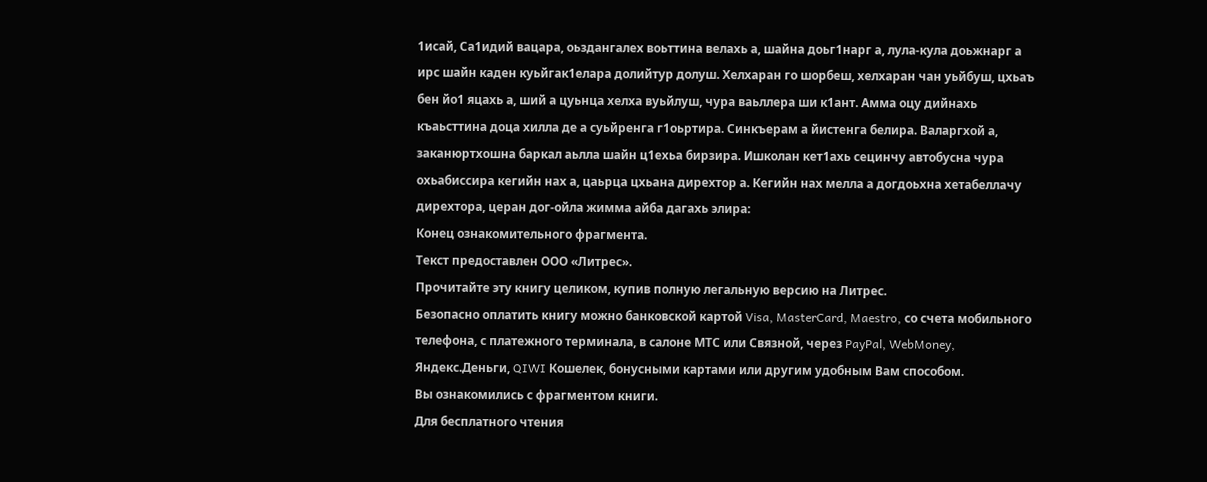1исай, Са1идий вацара, оьздангалех воьттина велахь а, шайна доьг1нарг а, лула-кула доьжнарг а ирс шайн каден куьйгак1елара долийтур долуш. Хелхаран го шорбеш, хелхаран чан уьйбуш, цхьаъ бен йо1 яцахь а, ший а цуьнца хелха вуьйлуш, чура ваьллера ши к1ант. Амма оцу дийнахь къаьсттина доца хилла де а суьйренга г1оьртира. Синкъерам а йистенга белира. Валаргхой а, заканюртхошна баркал аьлла шайн ц1ехьа бирзира. Ишколан кет1ахь сецинчу автобусна чура охьабиссира кегийн нах а, цаьрца цхьана дирехтор а. Кегийн нах мелла а догдоьхна хетабеллачу дирехтора, церан дог-ойла жимма айба дагахь элира:
Конец ознакомительного фрагмента.
Текст предоставлен ООО «Литрес».
Прочитайте эту книгу целиком, купив полную легальную версию на Литрес.
Безопасно оплатить книгу можно банковской картой Visa, MasterCard, Maestro, со счета мобильного телефона, с платежного терминала, в салоне МТС или Связной, через PayPal, WebMoney, Яндекс.Деньги, QIWI Кошелек, бонусными картами или другим удобным Вам способом.
Вы ознакомились с фрагментом книги.
Для бесплатного чтения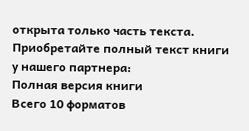открыта только часть текста.
Приобретайте полный текст книги у нашего партнера:
Полная версия книги
Всего 10 форматов